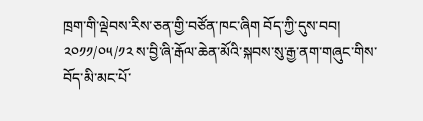ཁྲག་གི་ལྡེབས་རིས་ཅན་གྱི་བཙོན་ཁང་ཞིག བོད་ཀྱི་དུས་བབ། ༢༠༡༡/༠༥/༡༢ ས་བྱི་ཞི་རྒོལ་ཆེན་མོའི་སྐབས་སུ་རྒྱ་ནག་གཞུང་གིས་བོད་མི་མང་པོ་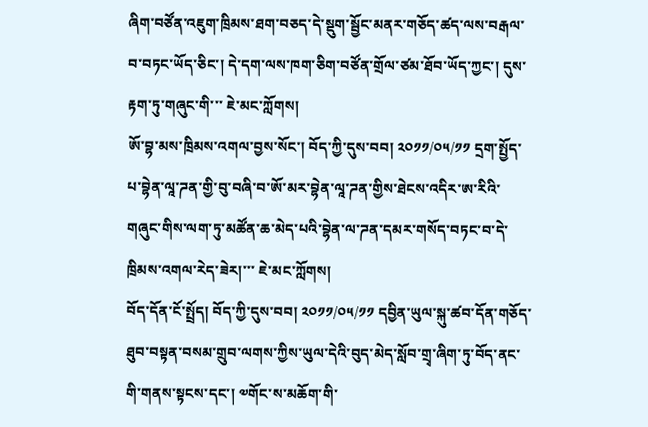ཞིག་བཙོན་འཇུག་ཁྲིམས་ཐག་བཅད་དེ་སྡུག་སྦྱོང་མནར་གཅོད་ཚད་ལས་བརྒལ་བ་བཏང་ཡོད་ཅིང་། དེ་དག་ལས་ཁག་ཅིག་བཙོན་གྲོལ་ཙམ་ཐོབ་ཡོད་ཀྱང་། དུས་རྟག་ཏུ་གཞུང་གི་་་ ཇེ་མང་ཀློགས།
ཨོ་བྷ་མས་ཁྲིམས་འགལ་བྱས་སོང་། བོད་ཀྱི་དུས་བབ། ༢༠༡༡/༠༥/༡༡ དྲག་སྤྱོད་པ་བྷེན་ལཱ་ཌན་གྱི་བུ་བཞི་བ་ཨོ་མར་བྷེན་ལཱ་ཌན་གྱིས་ཐེངས་འདིར་ཨ་རིའི་གཞུང་གིས་ལག་ཏུ་མཚོན་ཆ་མེད་པའི་བྷེན་ལ་ཌན་དམར་གསོད་བཏང་བ་དེ་ཁྲིམས་འགལ་རེད་ཟེར།་་་ ཇེ་མང་ཀློགས།
བོད་དོན་ངོ་སྤྲོད། བོད་ཀྱི་དུས་བབ། ༢༠༡༡/༠༥/༡༡ དབྱིན་ཡུལ་སྐུ་ཚབ་དོན་གཅོད་ཐུབ་བསྟན་བསམ་གྲུབ་ལགས་ཀྱིས་ཡུལ་དེའི་བུད་མེད་སློབ་གྲྭ་ཞིག་ཏུ་བོད་ནང་གི་གནས་སྟངས་དང་། ༧གོང་ས་མཆོག་གི་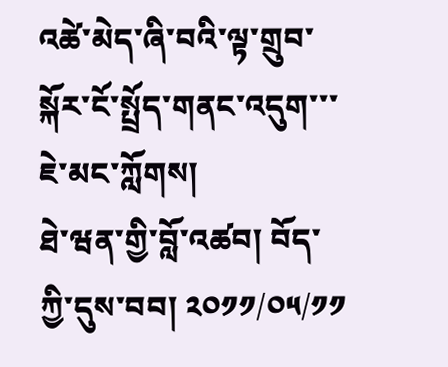འཚེ་མེད་ཞི་བའི་ལྟ་གྲུབ་སྐོར་ངོ་སྤྲོད་གནང་འདུག་་་ ཇེ་མང་ཀློགས།
ཐེ་ཝན་གྱི་བློ་འཚབ། བོད་ཀྱི་དུས་བབ། ༢༠༡༡/༠༥/༡༡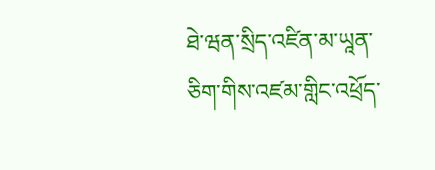ཐེ་ཝན་སྲིད་འཛིན་མ་ཡཱན་ཅིག་གིས་འཛམ་གླིང་འཕྲོད་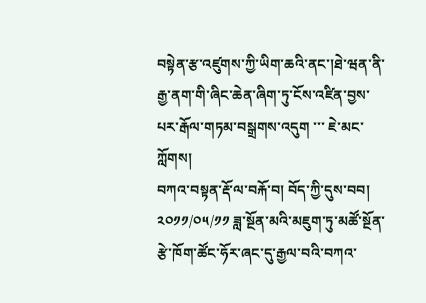བསྟེན་རྩ་འཛུགས་ཀྱི་ཡིག་ཆའི་ནང་།ཐེ་ཝན་ནི་རྒྱ་ནག་གི་ཞིང་ཆེན་ཞིག་ཏུ་ངོས་འཛིན་བྱས་པར་རྒོལ་གཏམ་བསྒྲགས་འདུག ་་་ ཇེ་མང་ཀློགས།
བཀའ་བསྟན་རྡོ་ལ་བརྐོ་བ། བོད་ཀྱི་དུས་བབ། ༢༠༡༡/༠༥/༡༡ ཟླ་སྔོན་མའི་མཇུག་ཏུ་མཚོ་སྔོན་རྩེ་ཁོག་ཚོང་ཧོར་ཞང་དུ་རྒྱལ་བའི་བཀའ་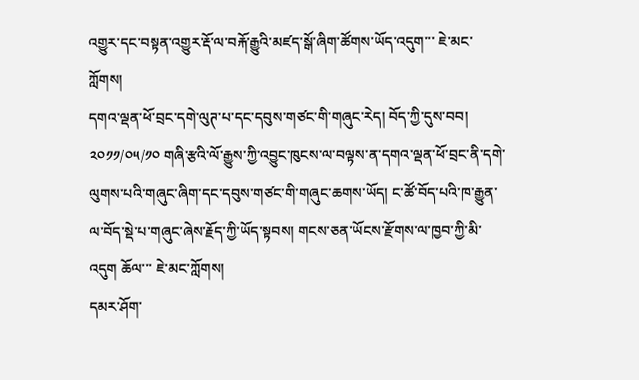འགྱུར་དང་བསྟན་འགྱུར་རྡོ་ལ་བརྐོ་རྒྱུའི་མཛད་སྒོ་ཞིག་ཚོགས་ཡོད་འདུག་་་ ཇེ་མང་ཀློགས།
དགའ་ལྡན་ཕོ་བྲང་དགེ་ལུཊ་པ་དང་དབུས་གཙང་གི་གཞུང་རེད། བོད་ཀྱི་དུས་བབ། ༢༠༡༡/༠༥/༡༠ གཞི་རྩའི་ལོ་རྒྱུས་ཀྱི་འབྱུང་ཁུངས་ལ་བལྟས་ན་དགའ་ལྡན་ཕོ་བྲང་ནི་དགེ་ལུགས་པའི་གཞུང་ཞིག་དང་དབུས་གཙང་གི་གཞུང་ཆགས་ཡོད། ང་ཚོ་བོད་པའི་ཁ་རྒྱུན་ལ་བོད་སྡེ་པ་གཞུང་ཞེས་རྗོད་ཀྱི་ཡོད་སྟབས། གངས་ཅན་ཡོངས་རྫོགས་ལ་ཁྱབ་ཀྱི་མི་འདུག ཆོལ་་་ ཇེ་མང་ཀློགས།
དམར་ཤོག་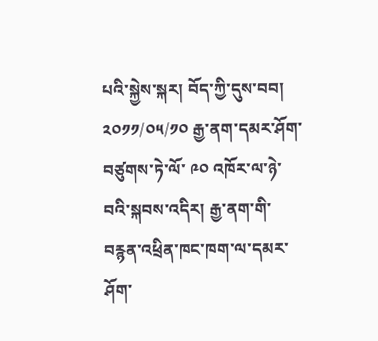པའི་སྐྱེས་སྐར། བོད་ཀྱི་དུས་བབ། ༢༠༡༡/༠༥/༡༠ རྒྱ་ནག་དམར་ཤོག་བཙུགས་ཏེ་ལོ་ ༩༠ འཁོར་ལ་ཉེ་བའི་སྐབས་འདིར། རྒྱ་ནག་གི་བརྙན་འཕྲིན་ཁང་ཁག་ལ་དམར་ཤོག་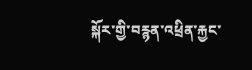སྐོར་གྱི་བརྙན་འཕྲིན་རྐྱང་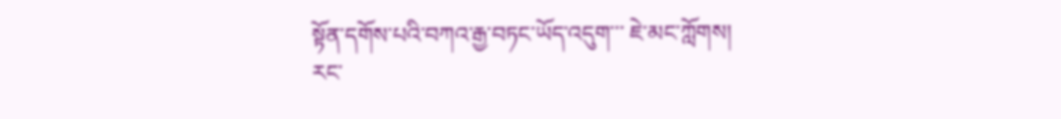སྟོན་དགོས་པའི་བཀའ་རྒྱ་བཏང་ཡོད་འདུག་་་ ཇེ་མང་ཀློགས།
རང་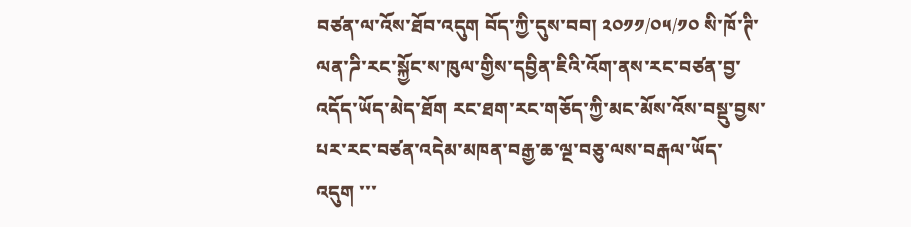བཙན་ལ་འོས་ཐོབ་འདུག བོད་ཀྱི་དུས་བབ། ༢༠༡༡/༠༥/༡༠ སི་ཁོ་ཊི་ལན་ཌི་རང་སྐྱོང་ས་ཁུལ་གྱིས་དབྱིན་ཇིའི་འོག་ནས་རང་བཙན་བྱ་འདོད་ཡོད་མེད་ཐོག རང་ཐག་རང་གཅོད་ཀྱི་མང་མོས་འོས་བསྡུ་བྱས་པར་རང་བཙན་འདེམ་མཁན་བརྒྱ་ཆ་ལྔ་བཅུ་ལས་བརྒལ་ཡོད་འདུག ་་་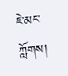ཇེ་མང་ཀློགས།